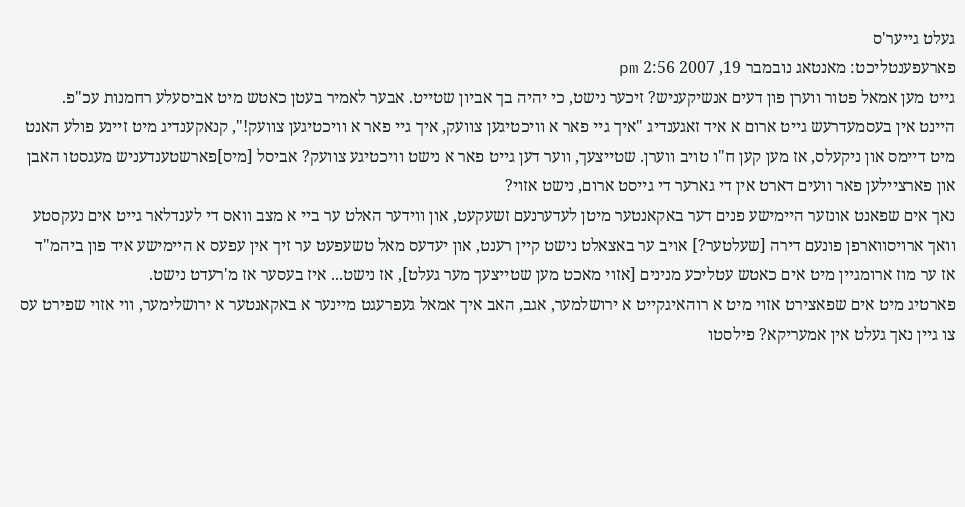געלט גייער'ס
פארעפענטליכט: מאנטאג נובמבר 19, 2007 2:56 pm
גייט מען אמאל פטור ווערן פון דעים אנשיקעניש? זיכער נישט, כי יהיה בך אביון שטייט. אבער לאמיר בעטן כאטש מיט אביסעלע רחמנות עכ"פ.
היינט אין בעסמעדרעש גייט ארום א איד זאגענדיג "איך גיי פאר א וויכטיגען צוועק, איך גיי פאר א וויכטיגען צוועק!", קנאקענדיג מיט זיינע פולע האנט מיט דיימס און ניקעלס, אז מען קען ח"ו טויב ווערן. שטייצעך, ווער דען גייט פאר א נישט וויכטיגע צוועק? אביסל [מיס]פארשטענדעניש מעגסטו האבן און פארציילען פאר וועים דארט אין די גארער די גייסט ארום, נישט אזוי?
נאך אים שפאנט אונזער היימישע פנים דער באקאנטער מיטן לעדערנעם זשעקעט, און ווידער האלט ער ביי א מצב וואס די לענדלאר גייט אים נעקסטע וואך ארויסווארפן פונעם דירה [שעלטער?] אויב ער באצאלט נישט קיין רענט, און יעדעס מאל טשעפעט ער זיך אין עפעס א היימישע איד פון ביהמ"ד אז ער מוז ארומגיין מיט אים כאטש עטליכע מנינים [אזוי מאכט מען שטייצעך מער געלט], אז נישט... איז בעסער אז מ'רעדט נישט.
פארטיג מיט אים שפאצירט אזוי מיט א רוהאיגקייט א ירושלמער, אגב, האב איך אמאל געפרעגט מיינער א באקאנטער א ירושלימער, ווי אזוי שפירט עס צו גיין נאך געלט אין אמעריקא? פילסטו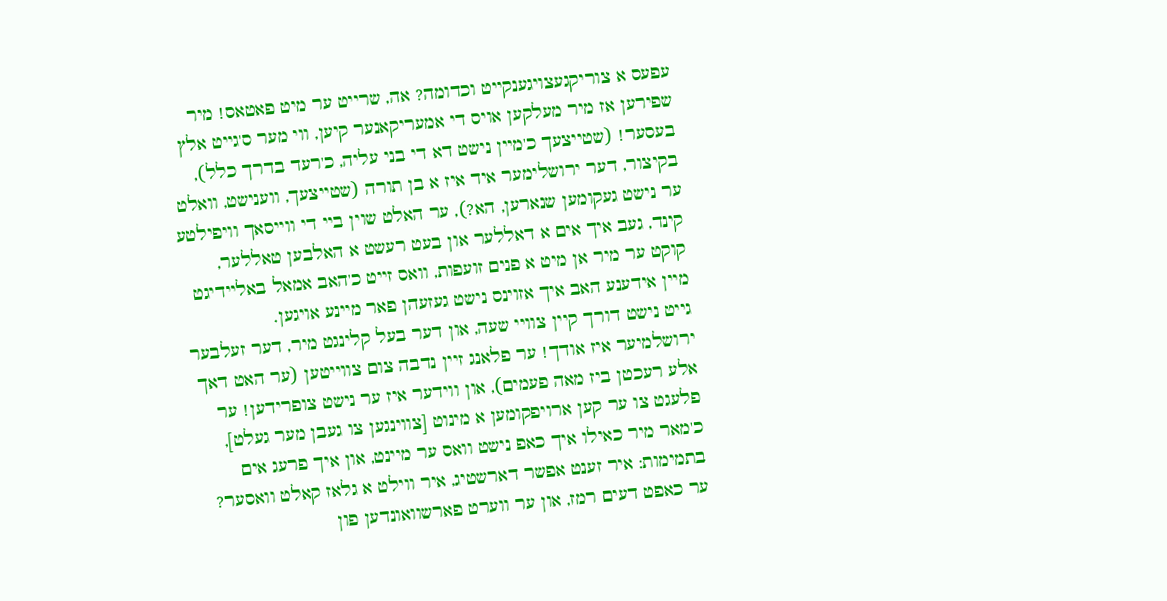עפעס א צוריקגעצויגענקייט וכדומה? אה, שרייט ער מיט פאטאס! מיר שפירען אז מיר מעלקען אויס די אמעריקאנער קיען, ווי מער ס'גייט אלץ בעסער! (שטייצעך כ'מיין נישט דא די בני עליה, כ'רעד בדרך כלל), בקיצור, דער ירושלימער איד איז א בן תורה (שטייצעך, ווענישט, וואלט ער נישט געקומען שנארען, הא?), ער האלט שוין ביי די ווייסאך וויפילטע קינד, געב איך אים א דאללער און בעט רעשט א האלבען טאללער, קוקט ער מיר אן מיט א פנים זועפות, וואס זייט כ'האב אמאל באליידיגט מיין אידענע האב איך אזוינס נישט געזעהן פאר מיינע אויגען.
גייט נישט דורך קיין צוויי שעה, און דער בעל קלינגט מיר, דער זעלבער ירושלמיער איז אודך! ער פלאנג זיין נדבה צום צווייטען (ער האט דאך אלע רעכטן ביז מאה פעמים), און ווידער איז ער נישט צופרידען! ער פלעגט צו ער קען ארויפקומען א מינוט [צווינגען צו געבן מער געלט], כ'מאר מיר כאילו איך כאפ נישט וואס ער מיינט, און איך פרעג אים בתמימות: איר זענט אפשר דארשטיג, איר ווילט א גלאז קאלט וואסער? ער כאפט דעים רמז, און ער ווערט פארשוואונדען פון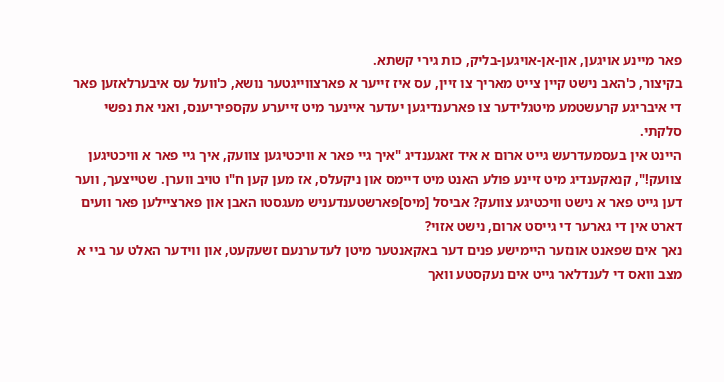פאר מיינע אויגען, און-אן-אויגען-בליק, כות גירי קשתא.
בקיצור, כ'האב נישט קיין צייט מאריך צו זיין, עס איז זייער א פארצווייגטער נושא, כ'וועל עס איבערלאזען פאר די איבריגע קרעשטמע מיטגלידער צו פארענדיגען יעדער איינער מיט זייערע עקספיריענס, ואני את נפשי סלקתי.
היינט אין בעסמעדרעש גייט ארום א איד זאגענדיג "איך גיי פאר א וויכטיגען צוועק, איך גיי פאר א וויכטיגען צוועק!", קנאקענדיג מיט זיינע פולע האנט מיט דיימס און ניקעלס, אז מען קען ח"ו טויב ווערן. שטייצעך, ווער דען גייט פאר א נישט וויכטיגע צוועק? אביסל [מיס]פארשטענדעניש מעגסטו האבן און פארציילען פאר וועים דארט אין די גארער די גייסט ארום, נישט אזוי?
נאך אים שפאנט אונזער היימישע פנים דער באקאנטער מיטן לעדערנעם זשעקעט, און ווידער האלט ער ביי א מצב וואס די לענדלאר גייט אים נעקסטע וואך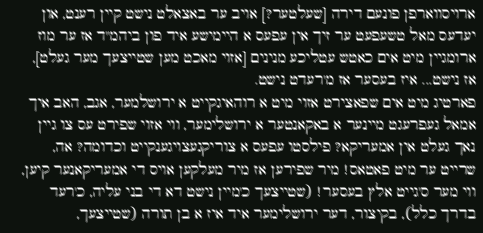ארויסווארפן פונעם דירה [שעלטער?] אויב ער באצאלט נישט קיין רענט, און יעדעס מאל טשעפעט ער זיך אין עפעס א היימישע איד פון ביהמ"ד אז ער מוז ארומגיין מיט אים כאטש עטליכע מנינים [אזוי מאכט מען שטייצעך מער געלט], אז נישט... איז בעסער אז מ'רעדט נישט.
פארטיג מיט אים שפאצירט אזוי מיט א רוהאיגקייט א ירושלמער, אגב, האב איך אמאל געפרעגט מיינער א באקאנטער א ירושלימער, ווי אזוי שפירט עס צו גיין נאך געלט אין אמעריקא? פילסטו עפעס א צוריקגעצויגענקייט וכדומה? אה, שרייט ער מיט פאטאס! מיר שפירען אז מיר מעלקען אויס די אמעריקאנער קיען, ווי מער ס'גייט אלץ בעסער! (שטייצעך כ'מיין נישט דא די בני עליה, כ'רעד בדרך כלל), בקיצור, דער ירושלימער איד איז א בן תורה (שטייצעך,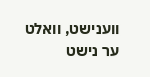ווענישט, וואלט ער נישט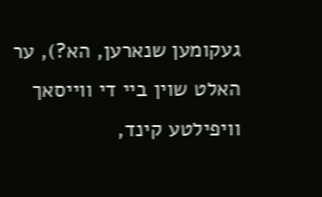געקומען שנארען, הא?), ער האלט שוין ביי די ווייסאך וויפילטע קינד,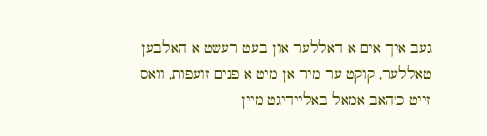געב איך אים א דאללער און בעט רעשט א האלבען טאללער, קוקט ער מיר אן מיט א פנים זועפות, וואס זייט כ'האב אמאל באליידיגט מיין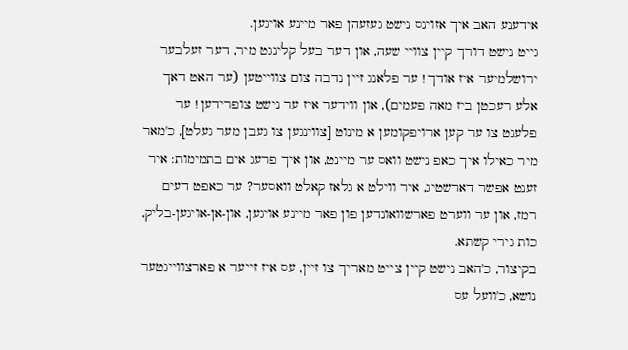אידענע האב איך אזוינס נישט געזעהן פאר מיינע אויגען.
גייט נישט דורך קיין צוויי שעה, און דער בעל קלינגט מיר, דער זעלבער ירושלמיער איז אודך! ער פלאנג זיין נדבה צום צווייטען (ער האט דאך אלע רעכטן ביז מאה פעמים), און ווידער איז ער נישט צופרידען! ער פלעגט צו ער קען ארויפקומען א מינוט [צווינגען צו געבן מער געלט], כ'מאר מיר כאילו איך כאפ נישט וואס ער מיינט, און איך פרעג אים בתמימות: איר זענט אפשר דארשטיג, איר ווילט א גלאז קאלט וואסער? ער כאפט דעים רמז, און ער ווערט פארשוואונדען פון פאר מיינע אויגען, און-אן-אויגען-בליק, כות גירי קשתא.
בקיצור, כ'האב נישט קיין צייט מאריך צו זיין, עס איז זייער א פארצווייגטער נושא, כ'וועל עס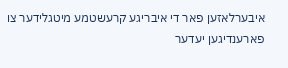איבערלאזען פאר די איבריגע קרעשטמע מיטגלידער צו פארענדיגען יעדער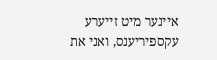איינער מיט זייערע עקספיריענס, ואני את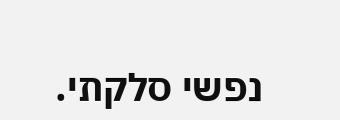נפשי סלקתי.